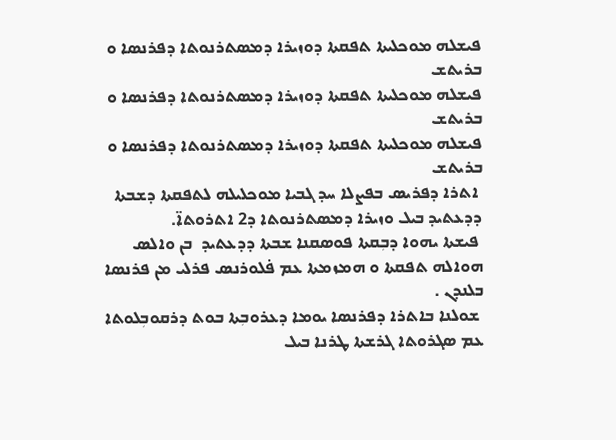ܦܝܫܠܗ ܡܘܟܠܝܬܐ ܬܦܩܬܐ ܕܘܙܝܪܐ ܕܡܣܬܪܢܘܬܐ ܕܦܪܢܣܐ ܘ ܒܪܝܬܫ
ܦܝܫܠܗ ܡܘܟܠܝܬܐ ܬܦܩܬܐ ܕܘܙܝܪܐ ܕܡܣܬܪܢܘܬܐ ܕܦܪܢܣܐ ܘ ܒܪܝܬܫ
ܦܝܫܠܗ ܡܘܟܠܝܬܐ ܬܦܩܬܐ ܕܘܙܝܪܐ ܕܡܣܬܪܢܘܬܐ ܕܦܪܢܣܐ ܘ ܒܪܝܬܫ
 ܐܬܪܐ ܕܦܪܝܣ ܒܦܨܠܐ ܚܕ ܓܒܝܐ ܡܘܟܠܝܠܗ ܠܬܦܩܬܐ ܕܫܒܬܐ ܕܕܥܬܝܕ ܒܝܠ ܘܙܝܪܐ ܕܡܣܬܪܢܘܬܐ ܕ2 ܐܬܪܘܬܐ̈.
 ܦܝܫܬܐ ܝܗܘܐ ܕܒܼܩܬܐ ܦܘܣܩܢܐ ܫܒܬܐ ܕܕܥܬܝܕ  ܒܢ ܘܐܠܣ ܗܘܐܠܗ ܬܦܩܬܐ ܘ ܗܡܙܡܬܐ ܥܡ ܦ̇ܠܘܪܢܣ ܦܪܠܝ ܡܢ ܦܪܢܣܐ ܒܠܢܕܢ .
 ܫܘܠܢܐ ܒܐܬܪܐ ܕܦܪܢܣܐ ܝܘܡܐ ܕܥܪܘܒܼܬܐ ܒܘܬ ܕܪܩܘܒܼܠܘܬܐ ܥܡ ܣܓܪܘܬܐ ܓܪܫܬܐ ܛܪܢܐ ܒܝܠ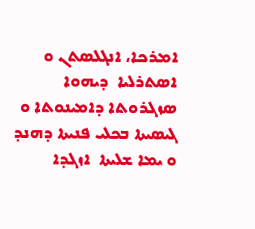ܐܡܪܟܐ، ܐܢܓܠܣܬܢ ܘ ܐܣܬܪܠܝܐ  ܕܝܗܘܐ ܣܙܓܪܘܬܐ ܕܐܡܝܢܘܬܐ ܘ ܓܝܣܝܬܐ ܒܟܠܝ ܦܢܝܬܐ ܕܗܢܕ ܘ ܝܡܐ ܫܠܝܬܐ  ܐܙܓܕܐ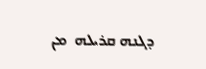ܕܓܢܗ ܩܪܝܠܗ  ܡܢ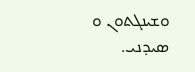ܘܫܝܢܓܬܘܢ ܘ ܣܝܕܢܝ.